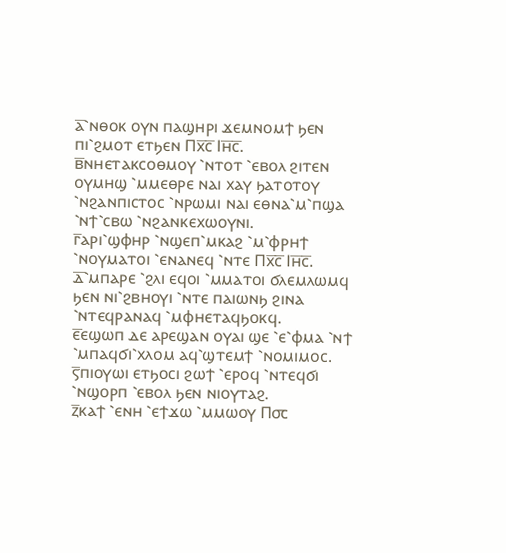ⲁ̅⳿ⲛⲑⲟⲕ ⲟⲩⲛ ⲡⲁϣⲏⲣⲓ ϫⲉⲙⲛⲟⲙϯ ϧⲉⲛ ⲡⲓ⳿ϩⲙⲟⲧ ⲉⲧϧⲉⲛ Ⲡⲭ̅ⲥ̅ Ⲓⲏ̅ⲥ̅.
ⲃ̅ⲛⲏⲉⲧⲁⲕⲥⲟⲑⲙⲟⲩ ⳿ⲛⲧⲟⲧ ⳿ⲉⲃⲟⲗ ϩⲓⲧⲉⲛ ⲟⲩⲙⲏϣ ⳿ⲙⲙⲉⲑⲣⲉ ⲛⲁⲓ ⲭⲁⲩ ϧⲁⲧⲟⲧⲟⲩ ⳿ⲛϩⲁⲛⲡⲓⲥⲧⲟⲥ ⳿ⲛⲣⲱⲙⲓ ⲛⲁⲓ ⲉⲑⲛⲁ⳿ⲙ⳿ⲡϣⲁ ⳿ⲛϯ⳿ⲥⲃⲱ ⳿ⲛϩⲁⲛⲕⲉⲭⲱⲟⲩⲛⲓ.
ⲅ̅ⲁⲣⲓ⳿ϣⲫⲏⲣ ⳿ⲛϣⲉⲡ⳿ⲙⲕⲁϩ ⳿ⲙ⳿ⲫⲣⲏϯ ⳿ⲛⲟⲩⲙⲁⲧⲟⲓ ⳿ⲉⲛⲁⲛⲉϥ ⳿ⲛⲧⲉ Ⲡⲭ̅ⲥ̅ Ⲓⲏ̅ⲥ̅.
ⲇ̅⳿ⲙⲡⲁⲣⲉ ⳿ϩⲗⲓ ⲉϥⲟⲓ ⳿ⲙⲙⲁⲧⲟⲓ ϭⲗⲉⲙⲗⲱⲙϥ ϧⲉⲛ ⲛⲓ⳿ϩⲃⲏⲟⲩⲓ ⳿ⲛⲧⲉ ⲡⲁⲓⲱⲛϧ ϩⲓⲛⲁ ⳿ⲛⲧⲉϥⲣⲁⲛⲁϥ ⳿ⲙⲫⲏⲉⲧⲁϥϧⲟⲕϥ.
ⲉ̅ⲉϣⲱⲡ ⲇⲉ ⲁⲣⲉϣⲁⲛ ⲟⲩⲁⲓ ϣⲉ ⳿ⲉ⳿ⲫⲙⲁ ⳿ⲛϯ ⳿ⲙⲡⲁϥϭⲓ⳿ⲭⲗⲟⲙ ⲁϥ⳿ϣⲧⲉⲙϯ ⳿ⲛⲟⲙⲓⲙⲟⲥ.
ⲋ̅ⲡⲓⲟⲩⲱⲓ ⲉⲧϧⲟⲥⲓ ϩⲱϯ ⳿ⲉⲣⲟϥ ⳿ⲛⲧⲉϥϭⲓ ⳿ⲛϣⲟⲣⲡ ⳿ⲉⲃⲟⲗ ϧⲉⲛ ⲛⲓⲟⲩⲧⲁϩ.
ⲍ̅ⲕⲁϯ ⳿ⲉⲛⲏ ⳿ⲉϯϫⲱ ⳿ⲙⲙⲱⲟⲩ Ⲡ⳪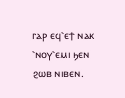ⲅⲁⲣ ⲉϥ⳿ⲉϯ ⲛⲁⲕ ⳿ⲛⲟⲩ⳿ⲉⲙⲓ ϧⲉⲛ ϩⲱⲃ ⲛⲓⲃⲉⲛ.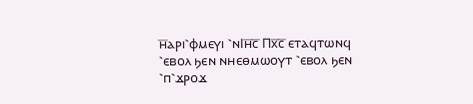ⲏ̅ⲁⲣⲓ⳿ⲫⲙⲉⲩⲓ ⳿ⲛⲒⲏ̅ⲥ̅ Ⲡⲭ̅ⲥ̅ ⲉⲧⲁϥⲧⲱⲛϥ ⳿ⲉⲃⲟⲗ ϧⲉⲛ ⲛⲏⲉⲑⲙⲱⲟⲩⲧ ⳿ⲉⲃⲟⲗ ϧⲉⲛ ⳿ⲡ⳿ϫⲣⲟϫ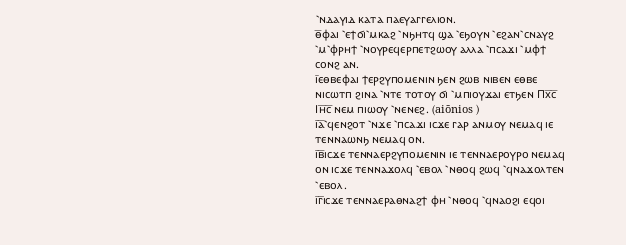⳿ⲛⲇⲁⲩⲓⲇ ⲕⲁⲧⲁ ⲡⲁⲉⲩⲁⲅⲅⲉⲗⲓⲟⲛ.
ⲑ̅ⲫⲁⲓ ⳿ⲉϯϭⲓ⳿ⲙⲕⲁϩ ⳿ⲛϧⲏⲧϥ ϣⲁ ⳿ⲉϧⲟⲩⲛ ⳿ⲉϩⲁⲛ⳿ⲥⲛⲁⲩϩ ⳿ⲙ⳿ⲫⲣⲏϯ ⳿ⲛⲟⲩⲣⲉϥⲉⲣⲡⲉⲧϩⲱⲟⲩ ⲁⲗⲗⲁ ⳿ⲡⲥⲁϫⲓ ⳿ⲙⲫϯ ⲥⲟⲛϩ ⲁⲛ.
ⲓ̅ⲉⲑⲃⲉⲫⲁⲓ ϯⲉⲣϩⲩⲡⲟⲙⲉⲛⲓⲛ ϧⲉⲛ ϩⲱⲃ ⲛⲓⲃⲉⲛ ⲉⲑⲃⲉ ⲛⲓⲥⲱⲧⲡ ϩⲓⲛⲁ ⳿ⲛⲧⲉ ⲧⲟⲧⲟⲩ ϭⲓ ⳿ⲙⲡⲓⲟⲩϫⲁⲓ ⲉⲧϧⲉⲛ Ⲡⲭ̅ⲥ̅ Ⲓⲏ̅ⲥ̅ ⲛⲉⲙ ⲡⲓⲱⲟⲩ ⳿ⲛⲉⲛⲉϩ. (aiōnios )
ⲓ̅ⲁ̅⳿ϥⲉⲛϩⲟⲧ ⳿ⲛϫⲉ ⳿ⲡⲥⲁϫⲓ ⲓⲥϫⲉ ⲅⲁⲣ ⲁⲛⲙⲟⲩ ⲛⲉⲙⲁϥ ⲓⲉ ⲧⲉⲛⲛⲁⲱⲛϧ ⲛⲉⲙⲁϥ ⲟⲛ.
ⲓ̅ⲃ̅ⲓⲥϫⲉ ⲧⲉⲛⲛⲁⲉⲣϩⲩⲡⲟⲙⲉⲛⲓⲛ ⲓⲉ ⲧⲉⲛⲛⲁⲉⲣⲟⲩⲣⲟ ⲛⲉⲙⲁϥ ⲟⲛ ⲓⲥϫⲉ ⲧⲉⲛⲛⲁϫⲟⲗϥ ⳿ⲉⲃⲟⲗ ⳿ⲛⲑⲟϥ ϩⲱϥ ⳿ϥⲛⲁϫⲟⲗⲧⲉⲛ ⳿ⲉⲃⲟⲗ.
ⲓ̅ⲅ̅ⲓⲥϫⲉ ⲧⲉⲛⲛⲁⲉⲣⲁⲑⲛⲁϩϯ ⲫⲏ ⳿ⲛⲑⲟϥ ⳿ϥⲛⲁⲟϩⲓ ⲉϥⲟⲓ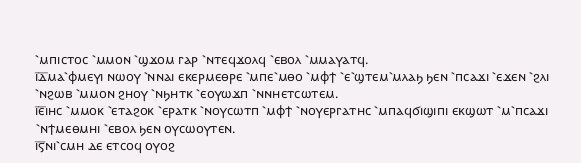⳿ⲙⲡⲓⲥⲧⲟⲥ ⳿ⲙⲙⲟⲛ ⳿ϣϫⲟⲙ ⲅⲁⲣ ⳿ⲛⲧⲉϥϫⲟⲗϥ ⳿ⲉⲃⲟⲗ ⳿ⲙⲙⲁⲩⲁⲧϥ.
ⲓ̅ⲇ̅ⲙⲁ⳿ⲫⲙⲉⲩⲓ ⲛⲱⲟⲩ ⳿ⲛⲛⲁⲓ ⲉⲕⲉⲣⲙⲉⲑⲣⲉ ⳿ⲙⲡⲉ⳿ⲙⲑⲟ ⳿ⲙⲫϯ ⳿ⲉ⳿ϣⲧⲉⲙ⳿ⲙⲗⲁϧ ϧⲉⲛ ⳿ⲡⲥⲁϫⲓ ⳿ⲉϫⲉⲛ ⳿ϩⲗⲓ ⳿ⲛϩⲱⲃ ⳿ⲙⲙⲟⲛ ϩⲏⲟⲩ ⳿ⲛϧⲏⲧⲕ ⳿ⲉⲟⲩⲱϫⲡ ⳿ⲛⲛⲏⲉⲧⲥⲱⲧⲉⲙ.
ⲓ̅ⲉ̅ⲓⲏⲥ ⳿ⲙⲙⲟⲕ ⳿ⲉⲧⲁϩⲟⲕ ⳿ⲉⲣⲁⲧⲕ ⳿ⲛⲟⲩⲥⲱⲧⲡ ⳿ⲙⲫϯ ⳿ⲛⲟⲩⲉⲣⲅⲁⲧⲏⲥ ⳿ⲙⲡⲁϥϭⲓϣⲓⲡⲓ ⲉⲕϣⲱⲧ ⳿ⲙ⳿ⲡⲥⲁϫⲓ ⳿ⲛϯⲙⲉⲑⲙⲏⲓ ⳿ⲉⲃⲟⲗ ϧⲉⲛ ⲟⲩⲥⲱⲟⲩⲧⲉⲛ.
ⲓ̅ⲋ̅ⲛⲓ⳿ⲥⲙⲏ ⲇⲉ ⲉⲧⲥⲟϥ ⲟⲩⲟϩ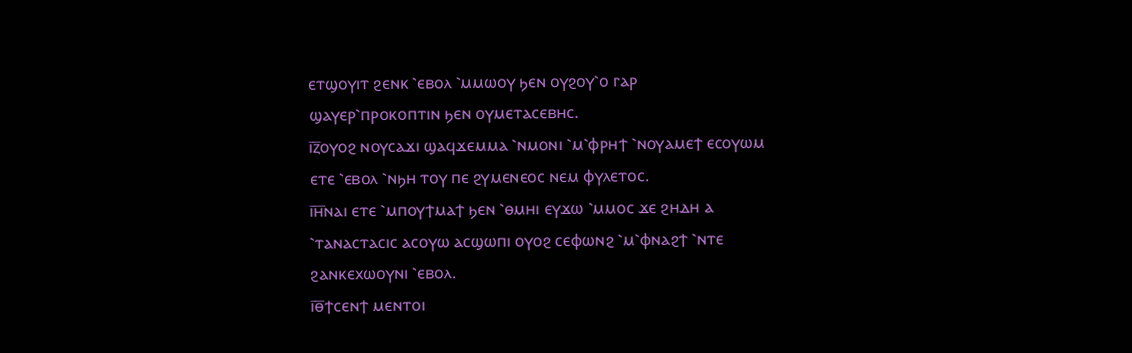ⲉⲧϣⲟⲩⲓⲧ ϩⲉⲛⲕ ⳿ⲉⲃⲟⲗ ⳿ⲙⲙⲱⲟⲩ ϧⲉⲛ ⲟⲩϩⲟⲩ⳿ⲟ ⲅⲁⲣ ϣⲁⲩⲉⲣ⳿ⲡⲣⲟⲕⲟⲡⲧⲓⲛ ϧⲉⲛ ⲟⲩⲙⲉⲧⲁⲥⲉⲃⲏⲥ.
ⲓ̅ⲍ̅ⲟⲩⲟϩ ⲛⲟⲩⲥⲁϫⲓ ϣⲁϥϫⲉⲙⲙⲁ ⳿ⲛⲙⲟⲛⲓ ⳿ⲙ⳿ⲫⲣⲏϯ ⳿ⲛⲟⲩⲁⲙⲉϯ ⲉⲥⲟⲩⲱⲙ ⲉⲧⲉ ⳿ⲉⲃⲟⲗ ⳿ⲛϧⲏ ⲧⲟⲩ ⲡⲉ ϩⲩⲙⲉⲛⲉⲟⲥ ⲛⲉⲙ ⲫⲩⲗⲉⲧⲟⲥ.
ⲓ̅ⲏ̅ⲛⲁⲓ ⲉⲧⲉ ⳿ⲙⲡⲟⲩϯⲙⲁϯ ϧⲉⲛ ⳿ⲑⲙⲏⲓ ⲉⲩϫⲱ ⳿ⲙⲙⲟⲥ ϫⲉ ϩⲏⲇⲏ ⲁ ⳿ⲧⲁⲛⲁⲥⲧⲁⲥⲓⲥ ⲁⲥⲟⲩⲱ ⲁⲥϣⲱⲡⲓ ⲟⲩⲟϩ ⲥⲉⲫⲱⲛϩ ⳿ⲙ⳿ⲫⲛⲁϩϯ ⳿ⲛⲧⲉ ϩⲁⲛⲕⲉⲭⲱⲟⲩⲛⲓ ⳿ⲉⲃⲟⲗ.
ⲓ̅ⲑ̅ϯⲥⲉⲛϯ ⲙⲉⲛⲧⲟⲓ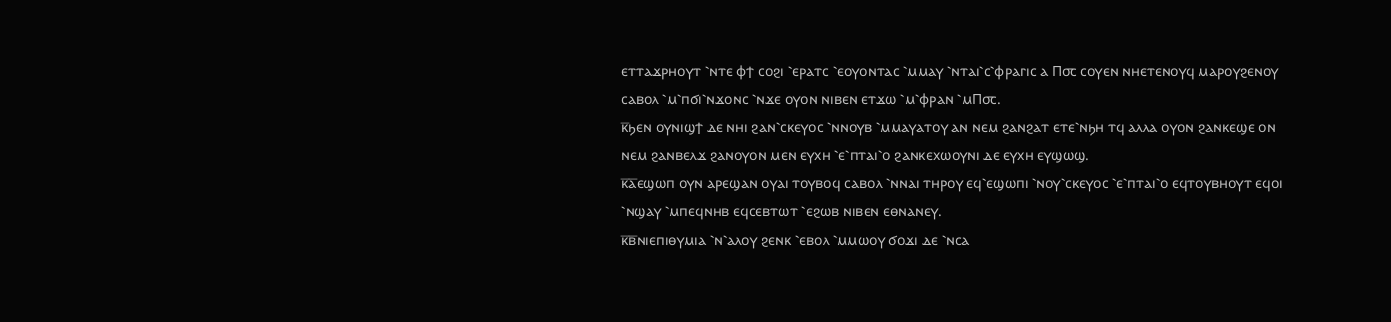ⲉⲧⲧⲁϫⲣⲏⲟⲩⲧ ⳿ⲛⲧⲉ ⲫϯ ⲥⲟϩⲓ ⳿ⲉⲣⲁⲧⲥ ⳿ⲉⲟⲩⲟⲛⲧⲁⲥ ⳿ⲙⲙⲁⲩ ⳿ⲛⲧⲁⲓ⳿ⲥ⳿ⲫⲣⲁⲅⲓⲥ ⲁ Ⲡ⳪ ⲥⲟⲩⲉⲛ ⲛⲏⲉⲧⲉⲛⲟⲩϥ ⲙⲁⲣⲟⲩϩⲉⲛⲟⲩ ⲥⲁⲃⲟⲗ ⳿ⲙ⳿ⲡϭⲓ⳿ⲛϫⲟⲛⲥ ⳿ⲛϫⲉ ⲟⲩⲟⲛ ⲛⲓⲃⲉⲛ ⲉⲧϫⲱ ⳿ⲙ⳿ⲫⲣⲁⲛ ⳿ⲙⲠ⳪.
ⲕ̅ϧⲉⲛ ⲟⲩⲛⲓϣϯ ⲇⲉ ⲛⲏⲓ ϩⲁⲛ⳿ⲥⲕⲉⲩⲟⲥ ⳿ⲛⲛⲟⲩⲃ ⳿ⲙⲙⲁⲩⲁⲧⲟⲩ ⲁⲛ ⲛⲉⲙ ϩⲁⲛϩⲁⲧ ⲉⲧⲉ⳿ⲛϧⲏ ⲧϥ ⲁⲗⲗⲁ ⲟⲩⲟⲛ ϩⲁⲛⲕⲉϣⲉ ⲟⲛ ⲛⲉⲙ ϩⲁⲛⲃⲉⲗϫ ϩⲁⲛⲟⲩⲟⲛ ⲙⲉⲛ ⲉⲩⲭⲏ ⳿ⲉ⳿ⲡⲧⲁⲓ⳿ⲟ ϩⲁⲛⲕⲉⲭⲱⲟⲩⲛⲓ ⲇⲉ ⲉⲩⲭⲏ ⲉⲩϣⲱϣ.
ⲕ̅ⲁ̅ⲉϣⲱⲡ ⲟⲩⲛ ⲁⲣⲉϣⲁⲛ ⲟⲩⲁⲓ ⲧⲟⲩⲃⲟϥ ⲥⲁⲃⲟⲗ ⳿ⲛⲛⲁⲓ ⲧⲏⲣⲟⲩ ⲉϥ⳿ⲉϣⲱⲡⲓ ⳿ⲛⲟⲩ⳿ⲥⲕⲉⲩⲟⲥ ⳿ⲉ⳿ⲡⲧⲁⲓ⳿ⲟ ⲉϥⲧⲟⲩⲃⲏⲟⲩⲧ ⲉϥⲟⲓ ⳿ⲛϣⲁⲩ ⳿ⲙⲡⲉϥⲛⲏⲃ ⲉϥⲥⲉⲃⲧⲱⲧ ⳿ⲉϩⲱⲃ ⲛⲓⲃⲉⲛ ⲉⲑⲛⲁⲛⲉⲩ.
ⲕ̅ⲃ̅ⲛⲓⲉⲡⲓⲑⲩⲙⲓⲁ ⳿ⲛ⳿ⲁⲗⲟⲩ ϩⲉⲛⲕ ⳿ⲉⲃⲟⲗ ⳿ⲙⲙⲱⲟⲩ ϭⲟϫⲓ ⲇⲉ ⳿ⲛⲥⲁ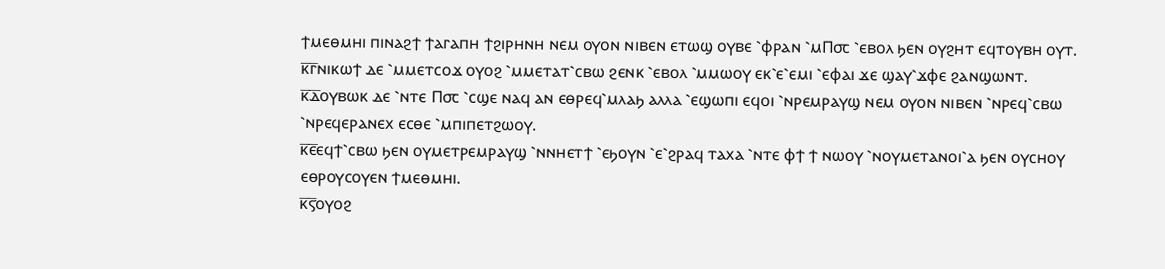ϯⲙⲉⲑⲙⲏⲓ ⲡⲓⲛⲁϩϯ ϯⲁⲅⲁⲡⲏ ϯϩⲓⲣⲏⲛⲏ ⲛⲉⲙ ⲟⲩⲟⲛ ⲛⲓⲃⲉⲛ ⲉⲧⲱϣ ⲟⲩⲃⲉ ⳿ⲫⲣⲁⲛ ⳿ⲙⲠ⳪ ⳿ⲉⲃⲟⲗ ϧⲉⲛ ⲟⲩϩⲏⲧ ⲉϥⲧⲟⲩⲃⲏ ⲟⲩⲧ.
ⲕ̅ⲅ̅ⲛⲓⲕⲱϯ ⲇⲉ ⳿ⲙⲙⲉⲧⲥⲟϫ ⲟⲩⲟϩ ⳿ⲙⲙⲉⲧⲁⲧ⳿ⲥⲃⲱ ϩⲉⲛⲕ ⳿ⲉⲃⲟⲗ ⳿ⲙⲙⲱⲟⲩ ⲉⲕ⳿ⲉ⳿ⲉⲙⲓ ⳿ⲉⲫⲁⲓ ϫⲉ ϣⲁⲩ⳿ϫⲫⲉ ϩⲁⲛϣⲱⲛⲧ.
ⲕ̅ⲇ̅ⲟⲩⲃⲱⲕ ⲇⲉ ⳿ⲛⲧⲉ Ⲡ⳪ ⳿ⲥϣⲉ ⲛⲁϥ ⲁⲛ ⲉⲑⲣⲉϥ⳿ⲙⲗⲁϧ ⲁⲗⲗⲁ ⳿ⲉϣⲱⲡⲓ ⲉϥⲟⲓ ⳿ⲛⲣⲉⲙⲣⲁⲩϣ ⲛⲉⲙ ⲟⲩⲟⲛ ⲛⲓⲃⲉⲛ ⳿ⲛⲣⲉϥ⳿ⲥⲃⲱ ⳿ⲛⲣⲉϥⲉⲣⲁⲛⲉⲭ ⲉⲥⲑⲉ ⳿ⲙⲡⲓⲡⲉⲧϩⲱⲟⲩ.
ⲕ̅ⲉ̅ⲉϥϯ⳿ⲥⲃⲱ ϧⲉⲛ ⲟⲩⲙⲉⲧⲣⲉⲙⲣⲁⲩϣ ⳿ⲛⲛⲏⲉⲧϯ ⳿ⲉϧⲟⲩⲛ ⳿ⲉ⳿ϩⲣⲁϥ ⲧⲁⲭⲁ ⳿ⲛⲧⲉ ⲫϯ ϯ ⲛⲱⲟⲩ ⳿ⲛⲟⲩⲙⲉⲧⲁⲛⲟⲓ⳿ⲁ ϧⲉⲛ ⲟⲩⲥⲏⲟⲩ ⲉⲑⲣⲟⲩⲥⲟⲩⲉⲛ ϯⲙⲉⲑⲙⲏⲓ.
ⲕ̅ⲋ̅ⲟⲩⲟϩ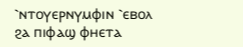⳿ⲛⲧⲟⲩⲉⲣⲛⲩⲙⲫⲓⲛ ⳿ⲉⲃⲟⲗ ϩⲁ ⲡⲓⲫⲁϣ ⲫⲏⲉⲧⲁ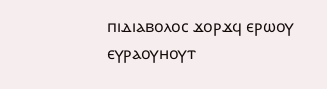ⲡⲓⲇⲓⲁⲃⲟⲗⲟⲥ ϫⲟⲣϫϥ ⲉⲣⲱⲟⲩ ⲉⲩⲣⲁⲟⲩⲏⲟⲩⲧ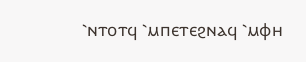⳿ⲛⲧⲟⲧϥ ⳿ⲙⲡⲉⲧⲉϩⲛⲁϥ ⳿ⲙⲫⲏ